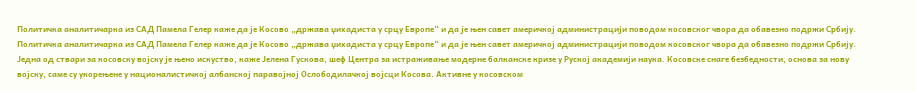Политичка аналитичарка из САД Памела Гелер каже да је Косово „држава џихадиста у срцу Европе“ и да је њен савет америчкој администрацији поводом косовског чвора да обавезно подржи Србију.
Политичка аналитичарка из САД Памела Гелер каже да је Косово „држава џихадиста у срцу Европе“ и да је њен савет америчкој администрацији поводом косовског чвора да обавезно подржи Србију.
Једна од ствари за косовску војску је њено искуство, каже Јелена Гускова, шеф Центра за истраживање модерне балканске кризе у Руској академији наука. Косовске снаге безбедности, основа за нову војску, саме су укорењене у националистичкој албанској паравојној Ослободилачкој војсци Косова. Активне у косовском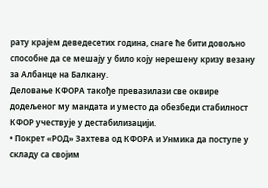рату крајем деведесетих година, снаге ће бити довољно способне да се мешају у било коју нерешену кризу везану за Албанце на Балкану.
Деловање КФОРА такође превазилази све оквире додељеног му мандата и уместо да обезбеди стабилност КФОР учествује у дестабилизацији.
• Покрет «РОД» Захтева од КФОРА и Унмика да поступе у складу са својим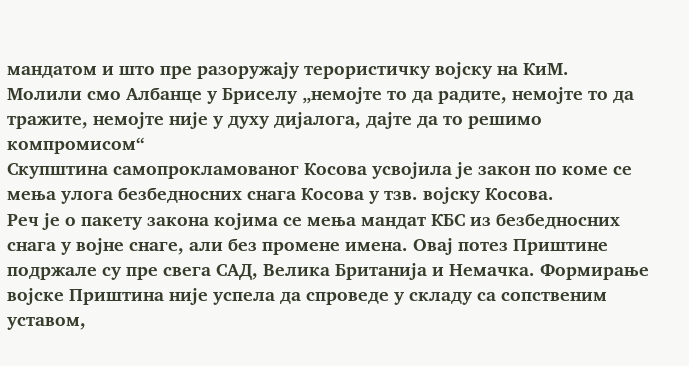мандатом и што пре разоружају терористичку војску на КиМ.
Молили смо Албанце у Бриселу „немојте то да радите, немојте то да тражите, немојте није у духу дијалога, дајте да то решимо компромисом“
Скупштина самопрокламованог Косова усвојила је закон по коме се мења улога безбедносних снага Косова у тзв. војску Косова.
Реч је о пакету закона којима се мења мандат КБС из безбедносних снага у војне снаге, али без промене имена. Овај потез Приштине подржале су пре свега САД, Велика Британија и Немачка. Формирање војске Приштина није успела да спроведе у складу са сопственим уставом,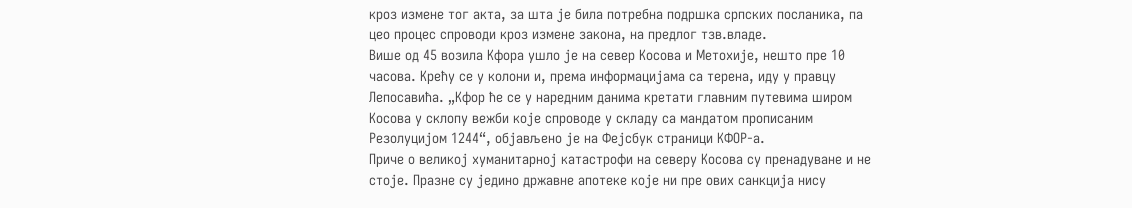кроз измене тог акта, за шта је била потребна подршка српских посланика, па цео процес спроводи кроз измене закона, на предлог тзв.владе.
Више од 45 возила Кфора ушло је на север Косова и Метохије, нешто пре 10 часова. Крећу се у колони и, према информацијама са терена, иду у правцу Лепосавића. „Кфор ће се у наредним данима кретати главним путевима широм Косова у склопу вежби које спроводе у складу са мандатом прописаним Резолуцијом 1244“, објављено је на Фејсбук страници КФОР-а.
Приче о великој хуманитарној катастрофи на северу Косова су пренадуване и не стоје. Празне су једино државне апотеке које ни пре ових санкција нису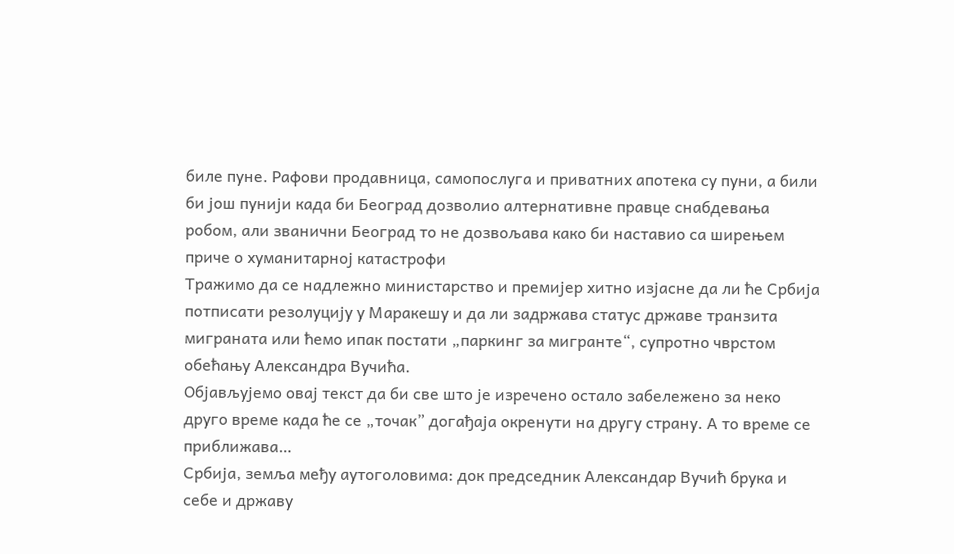биле пуне. Рафови продавница, самопослуга и приватних апотека су пуни, а били би још пунији када би Београд дозволио алтернативне правце снабдевања робом, али званични Београд то не дозвољава како би наставио са ширењем приче о хуманитарној катастрофи
Тражимо да се надлежно министарство и премијер хитно изјасне да ли ће Србија потписати резолуцију у Маракешу и да ли задржава статус државе транзита миграната или ћемо ипак постати „паркинг за мигранте“, супротно чврстом обећању Александра Вучића.
Објављујемо овај текст да би све што је изречено остало забележено за неко друго време када ће се „точак” догађаја окренути на другу страну. А то време се приближава…
Србија, земља међу аутоголовима: док председник Александар Вучић брука и себе и државу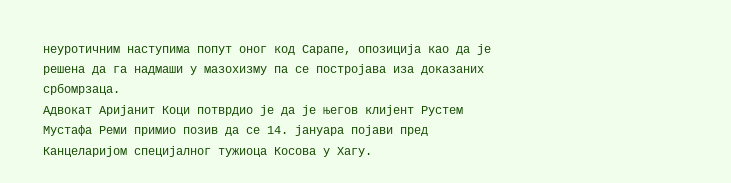неуротичним наступима попут оног код Сарапе, опозиција као да је решена да га надмаши у мазохизму па се постројава иза доказаних србомрзаца.
Адвокат Аријанит Коци потврдио је да је његов клијент Рустем Мустафа Реми примио позив да се 14. јануара појави пред Канцеларијом специјалног тужиоца Косова у Хагу.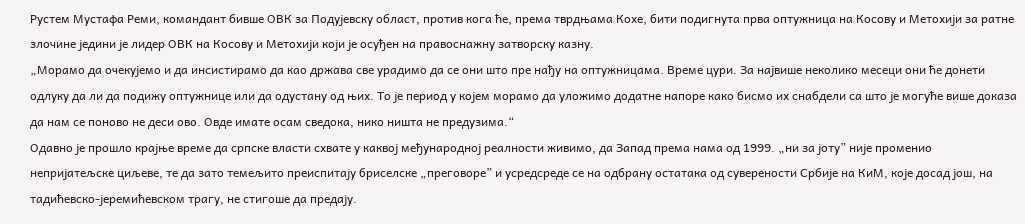Рустем Мустафа Реми, командант бивше ОВК за Подујевску област, против кога ће, према тврдњама Кохе, бити подигнута прва оптужница на Косову и Метохији за ратне злочине једини је лидер ОВК на Косову и Метохији који је осуђен на правоснажну затворску казну.
„Морамо да очекујемо и да инсистирамо да као држава све урадимо да се они што пре нађу на оптужницама. Време цури. За највише неколико месеци они ће донети одлуку да ли да подижу оптужнице или да одустану од њих. То је период у којем морамо да уложимо додатне напоре како бисмо их снабдели са што је могуће више доказа да нам се поново не деси ово. Овде имате осам сведока, нико ништа не предузима.“
Одавно је прошло крајње време да српске власти схвате у каквој међународној реалности живимо, да Запад према нама од 1999. „ни за јоту” није променио непријатељске циљеве, те да зато темељито преиспитају бриселске „преговоре” и усредсреде се на одбрану остатака од суверености Србије на КиМ, које досад још, на тадићевско-јеремићевском трагу, не стигоше да предају.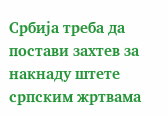Србија треба да постави захтев за накнаду штете српским жртвама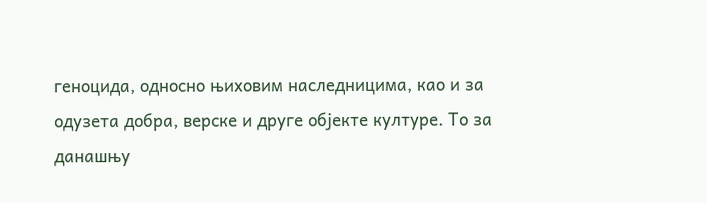геноцида, односно њиховим наследницима, као и за одузета добра, верске и друге објекте културе. То за данашњу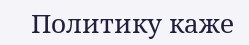Политику каже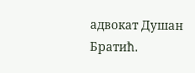адвокат Душан Братић.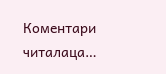Коментари читалаца…